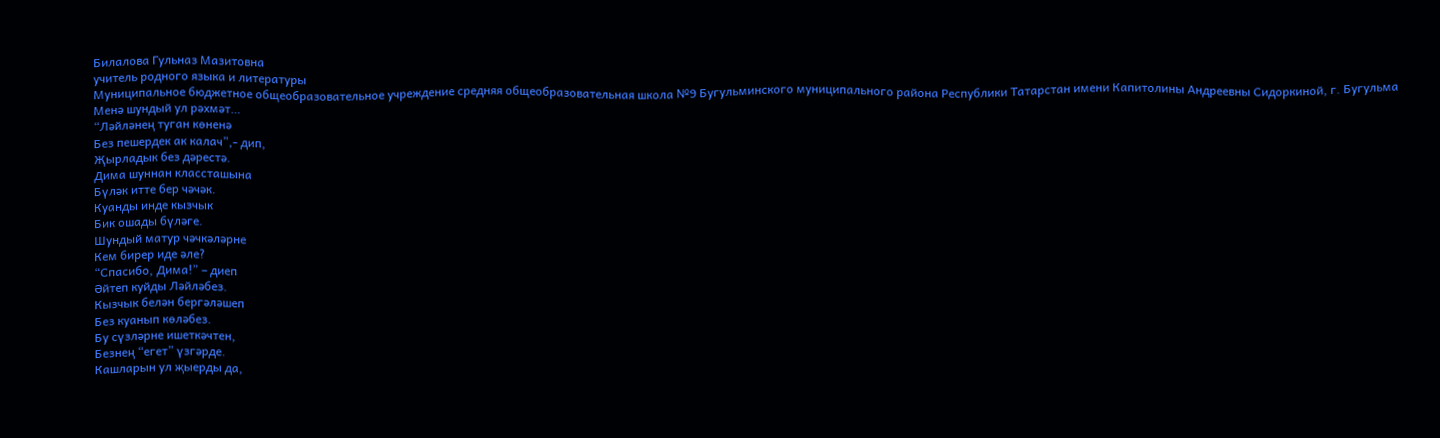Билалова Гульназ Мазитовна
учитель родного языка и литературы
Муниципальное бюджетное общеобразовательное учреждение средняя общеобразовательная школа №9 Бугульминского муниципального района Республики Татарстан имени Капитолины Андреевны Сидоркиной, г. Бугульма
Менә шундый ул рәхмәт…
“Ләйләнең туган көненә
Без пешердек ак калач”,- дип,
Җырладык без дәрестә.
Дима шуннан классташына
Бүләк итте бер чәчәк.
Куанды инде кызчык
Бик ошады бүләге.
Шундый матур чәчкәләрне
Кем бирер иде әле?
“Спасибо, Дима!” – диеп
Әйтеп куйды Ләйләбез.
Кызчык белән бергәләшеп
Без куанып көләбез.
Бу сүзләрне ишеткәчтен,
Безнең “егет” үзгәрде.
Кашларын ул җыерды да,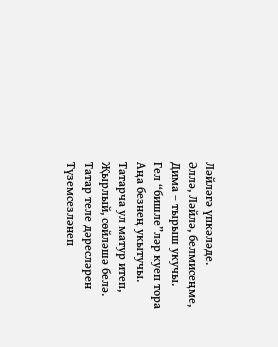Ләйләгә үпкәләде.
Әллә, Ләйлә, белмисеңме,
Дима – тырыш укучы.
Гел “бишле”ләр куеп тора
Аңа безнең укытучы.
Татарча ул матур итеп,
Җырлый, сөйләшә белә.
Татар теле дәресләрен
Түземсезләнеп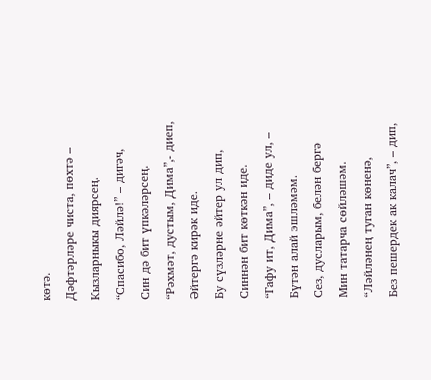көтә.
Дәфтәрләре чиста, пөхтә –
Кызларныкы диярсең.
“Спасибо, Ләйлә!” – дигәч,
Син дә бит үпкәләрсең.
“Рәхмәт, дустым, Дима”,- диеп,
Әйтергә кирәк иде.
Бу сүзләрне әйтер ул дип,
Синнән бит көткән иде.
“Гафу ит, Дима”, – диде ул, –
Бүтән алай эшләмәм.
Сез, дусларым, белән бергә
Мин татарча сөйләшәм.
“Ләйләнең туган көненә,
Без пешердек ак калач”, – дип,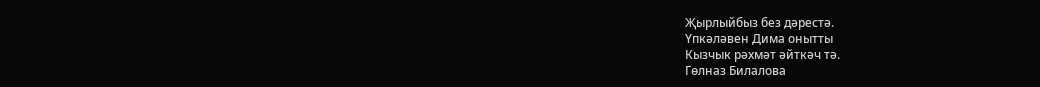Җырлыйбыз без дәрестә.
Үпкәләвен Дима онытты
Кызчык рәхмәт әйткәч тә.
Гөлназ Билалова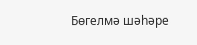Бөгелмә шәһәре